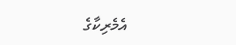އެމެރިކާގެ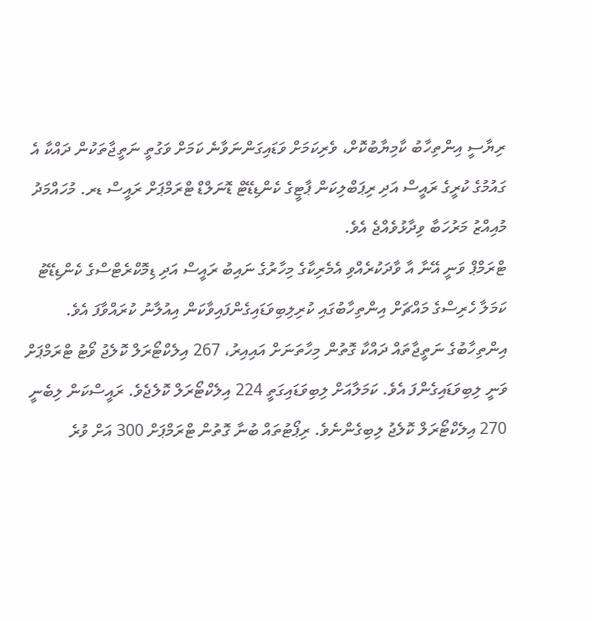ރިޔާސީ އިންތިހާބު ކާމިޔާބުކޮށް، ވެރިކަމަށް ވަޑައިގަންނަވާނެ ކަމަށް ވަގުތީ ނަތީޖާތަކުން ދައްކާ އެ ގައުމުގެ ކުރީގެ ރައީސް އަދި ރިޕަބްލިކަން ޕާޓީގެ ކެންޑިޑޭޓް ޑޮނަލްޑް ޓްރަމްޕަށް ރައީސް ޑރ. މުހައްމަދު މުއިއްޒު މަރުހަބާ ވިދާޅުވެއްޖެ އެވެ.
ޓްރަމްޕް ވަނީ އޭނާ އާ ވާދަކުރެއްވި އެމެރިކާގެ މިހާރުގެ ނައިބު ރައީސް އަދި ޑިމޮކްރެޓްސްގެ ކެންޑިޑޭޓު ކަމަލާ ހެރިސްގެ މައްޗަށް އިންތިހާބުގައި ކުރިލިބިވަޑައިގެންފައިވާކަން އިއުލާނު ކުރައްވާފަ އެވެ.
އިންތިހާބުގެ ނަތީޖާތައް ދައްކާ ގޮތުން މިހާތަނަށް އައިއިރު، 267 އިލެކްޓޯރަލް ކޮލެޖު ވޯޓު ޓްރަމްޕަށް ވަނީ ލިބިވަޑައިގެންފަ އެވެ. ކަމަލާއަށް ލިބިވަޑައިގަތީ 224 އިލެކްޓޯރަލް ކޮލެޖެވެ. ރައީސްކަން ލިބެނީ 270 އިލެކްޓޯރަލް ކޮލެޖު ލިބިގެންނެވެ. ރިޕޯޓުތައް ބުނާ ގޮތުން ޓްރަމްޕަށް 300 އަށް ވުރެ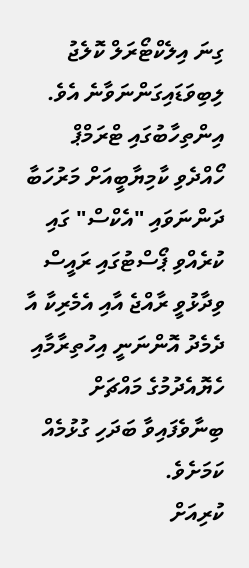ގިނަ އިލެކްޓޯރަލް ކޮލެޖު ލިބިވަޑައިގަންނަވާނެ އެވެ.
އިންތިހާބުގައި ޓްރަމްޕް ހޯއްދެވި ކާމިޔާބީއަށް މަރުހަބާ ދަންނަވައި "އެކްސް" ގައި ކުރެއްވި ޕޯސްޓުގައި ރައީސް ވިދާޅުވީ ރާއްޖެ އާއި އެމެރިކާ އާ ދެމެދު އޮންނަނީ އިހުތިރާމާއި ހެޔޮއެދުމުގެ މައްޗަށް ބިނާވެފައިވާ ބަދަހި ގުޅުމެއް ކަމަށެވެ.
ކުރިއަށް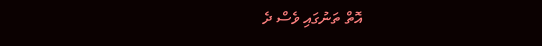އޮތް ތަނުގައި ވެސް ދެ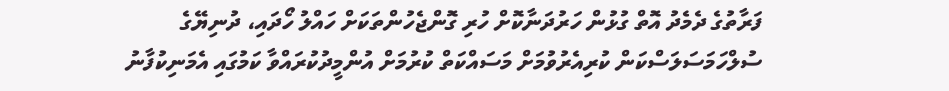ފަރާތުގެ ދެމެދު އޮތް ގުޅުން ހަރުދަނާކޮށް ހުރި ގޮންޖެހުންތަކަށް ހައްލު ހޯދައި، ދުނިޔޭގެ ސުލްހަމަސަލަސްކަން ކުރިއެރުވުމަށް މަސައްކަތް ކުރުމަށް އުންމީދުކުރައްވާ ކަމުގައި އެމަނިކުފާނު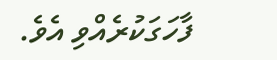ފާހަގަކުރެއްވި އެވެ.